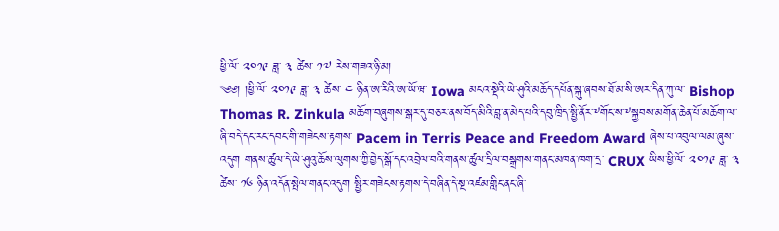ཕྱི་ལོ་ ༢༠༡༩ ཟླ་ ༣ ཚེས་ ༡༧ རེས་གཟའ་ཉི་མ།
༄༅། །ཕྱི་ལོ་ ༢༠༡༩ ཟླ་ ༣ ཚེས་ ༤ ཉིན་ཨ་རིའི་ཨ་ཡོ་ཝ་ Iowa མངའ་སྡེའི་ཡེ་ཤུའི་མཆོད་དཔོན་སྐུ་ཞབས་ཐོ་མ་སི་ཨར་དིན་ཀུ་ལ་ Bishop Thomas R. Zinkula མཆོག་བཞུགས་སྒར་དུ་བཅར་ནས་བོད་མིའི་བླ་ན་མེད་པའི་དབུ་ཁྲིད་སྤྱི་ནོར་༸གོང་ས་༸སྐྱབས་མགོན་ཆེན་པོ་མཆོག་ལ་ཞི་བདེ་དང་རང་དབང་གི་གཟེངས་རྟགས་ Pacem in Terris Peace and Freedom Award ཞེས་པ་འབུལ་ལམ་ཞུས་འདུག གནས་ཚུལ་དེ་ཡེ་ཤུའུ་ཆོས་ལུགས་ཀྱི་བྱེད་སྒོ་དང་འབྲེལ་བའི་གནས་ཚུལ་དྲིལ་བསྒྲགས་གནང་མཁན་ཁག་དྲ་ CRUX ཡིས་ཕྱི་ལོ་ ༢༠༡༩ ཟླ་ ༣ ཚེས་ ༡༦ ཉིན་འདོན་སྤེལ་གནང་འདུག སྤྱིར་གཟེངས་རྟགས་དེ་བཞིན་དེ་སྔ་འཛམ་གླིང་ནང་ཞི་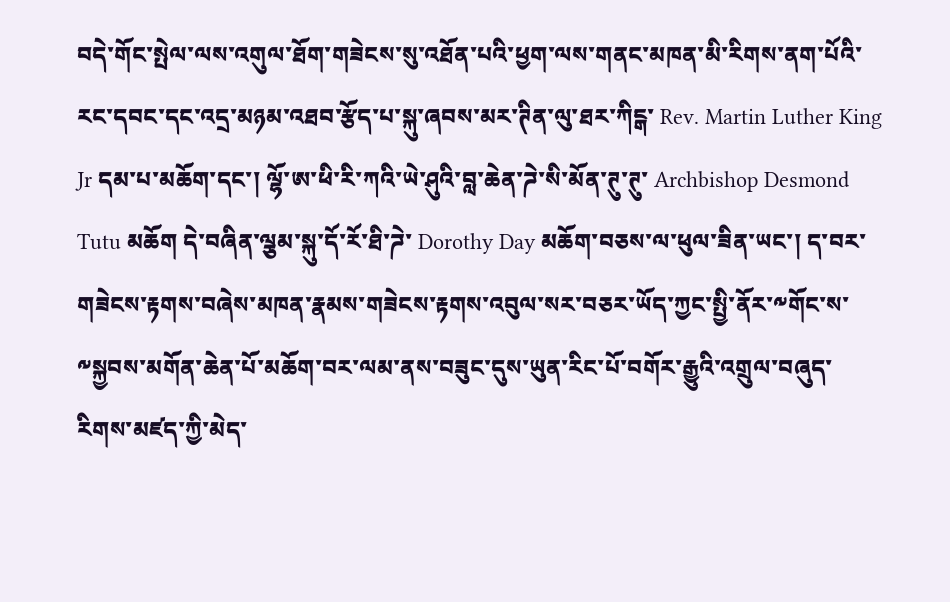བདེ་གོང་སྤེལ་ལས་འགུལ་ཐོག་གཟེངས་སུ་འཐོན་པའི་ཕྱག་ལས་གནང་མཁན་མི་རིགས་ནག་པོའི་རང་དབང་དང་འདྲ་མཉམ་འཐབ་རྩོད་པ་སྐུ་ཞབས་མར་ཊིན་ལུ་ཐར་ཀིངྒ་ Rev. Martin Luther King Jr དམ་པ་མཆོག་དང་། ལྷོ་ཨ་ཕི་རི་ཀའི་ཡེ་ཤུའི་བླ་ཆེན་ཌེ་སི་མོན་ཊུ་ཊུ་ Archbishop Desmond Tutu མཆོག དེ་བཞིན་ལྕམ་སྐུ་དོ་རོ་ཐི་ཌེ་ Dorothy Day མཆོག་བཅས་ལ་ཕུལ་ཟིན་ཡང་། ད་བར་གཟེངས་རྟགས་བཞེས་མཁན་རྣམས་གཟེངས་རྟགས་འབུལ་སར་བཅར་ཡོད་ཀྱང་སྤྱི་ནོར་༸གོང་ས་༸སྐྱབས་མགོན་ཆེན་པོ་མཆོག་བར་ལམ་ནས་བཟུང་དུས་ཡུན་རིང་པོ་བགོར་རྒྱུའི་འགྲུལ་བཞུད་རིགས་མཛད་ཀྱི་མེད་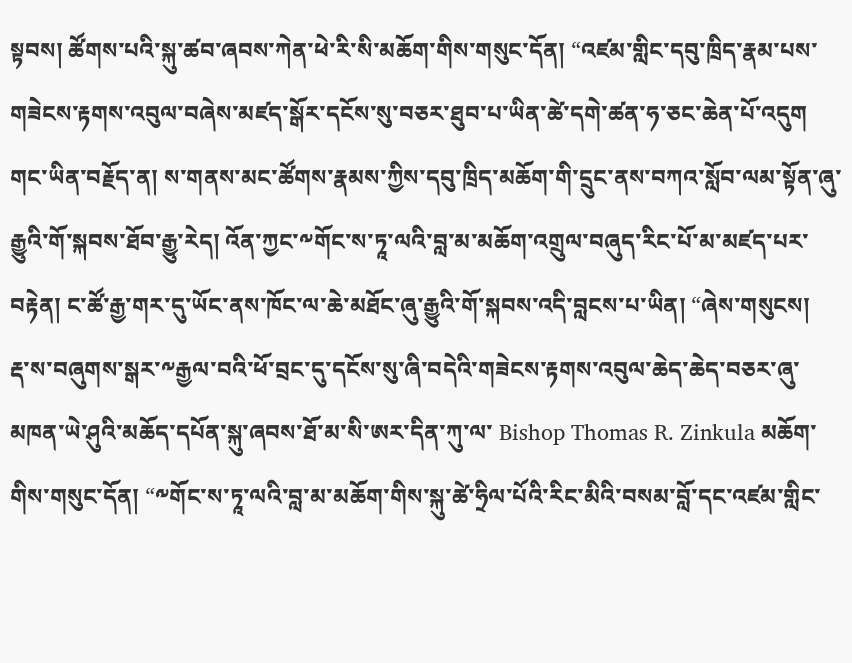སྟབས། ཚོགས་པའི་སྐུ་ཚབ་ཞབས་ཀེན་ཕེ་རི་སི་མཆོག་གིས་གསུང་དོན། “འཛམ་གླིང་དབུ་ཁྲིད་རྣམ་པས་གཟེངས་རྟགས་འབུལ་བཞེས་མཛད་སྒོར་དངོས་སུ་བཅར་ཐུབ་པ་ཡིན་ཚེ་དགེ་ཚན་ཧ་ཅང་ཆེན་པོ་འདུག གང་ཡིན་བརྗོད་ན། ས་གནས་མང་ཚོགས་རྣམས་ཀྱིས་དབུ་ཁྲིད་མཆོག་གི་དྲུང་ནས་བཀའ་སློབ་ལམ་སྟོན་ཞུ་རྒྱུའི་གོ་སྐབས་ཐོབ་རྒྱུ་རེད། འོན་ཀྱང་༸གོང་ས་ཏཱ་ལའི་བླ་མ་མཆོག་འགྲུལ་བཞུད་རིང་པོ་མ་མཛད་པར་བརྟེན། ང་ཚོ་རྒྱ་གར་དུ་ཡོང་ནས་ཁོང་ལ་ཆེ་མཐོང་ཞུ་རྒྱུའི་གོ་སྐབས་འདི་བླངས་པ་ཡིན། “ཞེས་གསུངས།
རྡ་ས་བཞུགས་སྒར་༸རྒྱལ་བའི་ཕོ་བྲང་དུ་དངོས་སུ་ཞི་བདེའི་གཟེངས་རྟགས་འབུལ་ཆེད་ཆེད་བཅར་ཞུ་མཁན་ཡེ་ཤུའི་མཆོད་དཔོན་སྐུ་ཞབས་ཐོ་མ་སི་ཨར་དིན་ཀུ་ལ་ Bishop Thomas R. Zinkula མཆོག་གིས་གསུང་དོན། “༸གོང་ས་ཏཱ་ལའི་བླ་མ་མཆོག་གིས་སྐུ་ཚེ་ཧྲིལ་པོའི་རིང་མིའི་བསམ་བློ་དང་འཛམ་གླིང་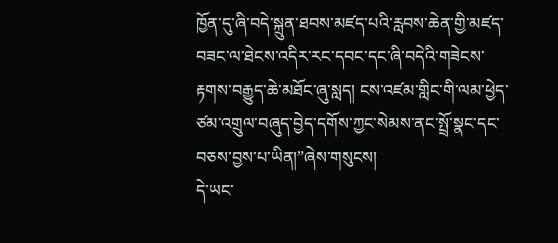ཁྱོན་དུ་ཞི་བདེ་སྐྲུན་ཐབས་མཛད་པའི་རླབས་ཆེན་གྱི་མཛད་བཟང་ལ་ཐེངས་འདིར་རང་དབང་དང་ཞི་བདེའི་གཟེངས་རྟགས་བརྒྱུད་ཆེ་མཐོང་ཞུ་སླད། ངས་འཛམ་གླིང་གི་ལམ་ཕྱེད་ཙམ་འགྲུལ་བཞུད་བྱེད་དགོས་ཀྱང་སེམས་ནང་སྤྲོ་སྣང་དང་བཅས་བྱས་པ་ཡིན།”ཞེས་གསུངས།
དེ་ཡང་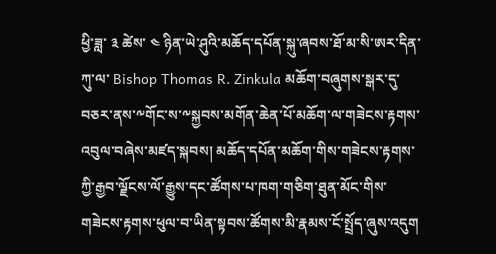ཕྱི་ཟླ་ ༣ ཚེས་ ༤ ཉིན་ཡེ་ཤུའི་མཆོད་དཔོན་སྐུ་ཞབས་ཐོ་མ་སི་ཨར་དིན་ཀུ་ལ་ Bishop Thomas R. Zinkula མཆོག་བཞུགས་སྒར་དུ་བཅར་ནས་༸གོང་ས་༸སྐྱབས་མགོན་ཆེན་པོ་མཆོག་ལ་གཟེངས་རྟགས་འབུལ་བཞེས་མཛད་སྐབས། མཆོད་དཔོན་མཆོག་གིས་གཟེངས་རྟགས་ཀྱི་རྒྱབ་ལྗོངས་ལོ་རྒྱུས་དང་ཚོགས་པ་ཁག་གཅིག་ཐུན་མོང་གིས་གཟེངས་རྟགས་ཕུལ་བ་ཡིན་སྟབས་ཚོགས་མི་རྣམས་ངོ་སྤྲོད་ཞུས་འདུག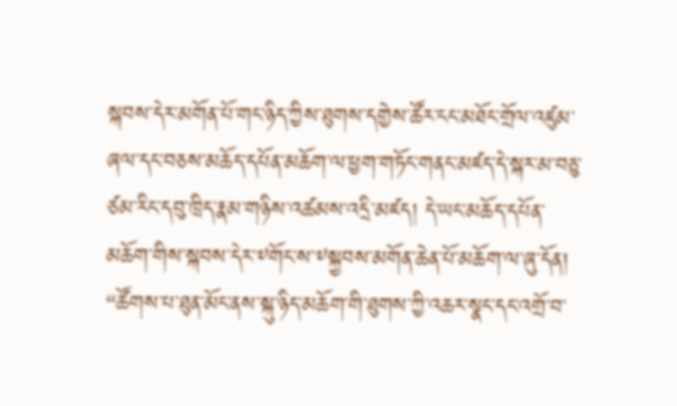སྐབས་དེར་མགོན་པོ་གང་ཉིད་ཀྱིས་ཐུགས་དགྱེས་ཚོར་ངང་མཐོང་གྲོལ་འཛུམ་ཞལ་དང་བཅས་མཆོད་དཔོན་མཆོག་ལ་ཕྱག་གཏོང་གནང་མཛད་དེ་སྐར་མ་བཅུ་ཙམ་རིང་དབུ་ཁྲིད་རྣམ་གཉིས་འཚམས་འདྲི་མཛད། དེ་ཡང་མཆོད་དཔོན་མཆོག་གིས་སྐབས་དེར་༸གོང་ས་༸སྐྱབས་མགོན་ཆེན་པོ་མཆོག་ལ་ཞུ་དོན། “ཚོགས་པ་ཐུན་མོང་ནས་སྐུ་ཉིད་མཆོག་གི་ཐུགས་ཀྱི་འཆར་སྣང་དང་འགྲོ་བ་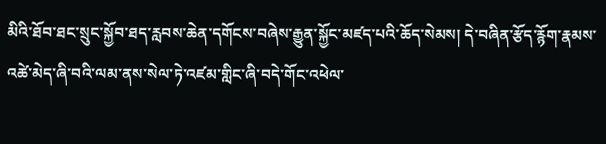མིའི་ཐོབ་ཐང་སྲུང་སྐྱོབ་ཐད་རླབས་ཆེན་དགོངས་བཞེས་རྒྱུན་སྐྱོང་མཛད་པའི་ཆོད་སེམས། དེ་བཞིན་རྩོད་རྙོག་རྣམས་འཚེ་མེད་ཞི་བའི་ལམ་ནས་སེལ་ཏེ་འཛམ་གླིང་ཞི་བདེ་གོང་འཕེལ་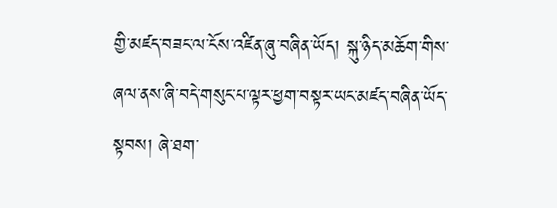གྱི་མཛད་བཟང་ལ་ངོས་འཛིན་ཞུ་བཞིན་ཡོད། སྐུ་ཉིད་མཆོག་གིས་ཞལ་ནས་ཞི་བདེ་གསུང་པ་ལྟར་ཕྱག་བསྟར་ཡང་མཛད་བཞིན་ཡོད་སྟབས། ཞེ་ཐག་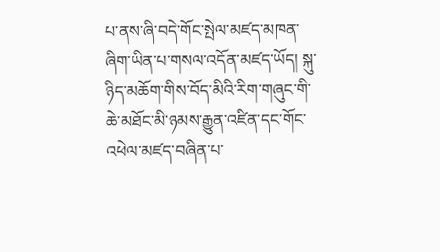པ་ནས་ཞི་བདེ་གོང་སྤེལ་མཛད་མཁན་ཞིག་ཡིན་པ་གསལ་འདོན་མཛད་ཡོད། སྐུ་ཉིད་མཆོག་གིས་བོད་མིའི་རིག་གཞུང་གི་ཆེ་མཐོང་མི་ཉམས་རྒྱུན་འཛིན་དང་གོང་འཕེལ་མཛད་བཞིན་པ་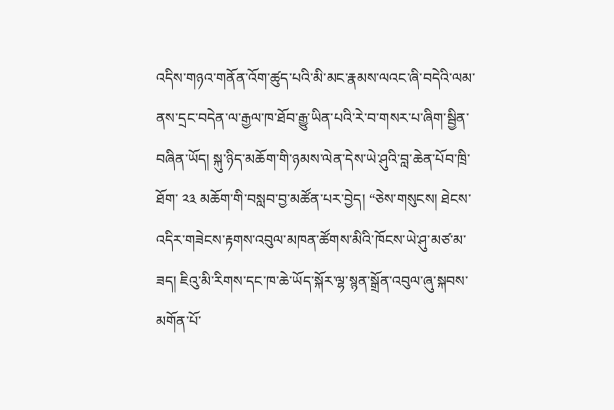འདིས་གཉའ་གནོན་འོག་ཚུད་པའི་མི་མང་རྣམས་ལའང་ཞི་བདེའི་ལམ་ནས་དྲང་བདེན་ལ་རྒྱལ་ཁ་ཐོབ་རྒྱུ་ཡིན་པའི་རེ་བ་གསར་པ་ཞིག་སྦྱིན་བཞིན་ཡོད། སྐུ་ཉིད་མཆོག་གི་ཉམས་ལེན་དེས་ཡེ་ཤུའི་བླ་ཆེན་པོབ་ཁྲི་ཐོག་ ༢༣ མཆོག་གི་བསླབ་བྱ་མཚོན་པར་བྱེད། “ཅེས་གསུངས། ཐེངས་འདིར་གཟེངས་རྟགས་འབུལ་མཁན་ཚོགས་མིའི་ཁོངས་ཡེ་ཤུ་མཙ་མ་ཟད། ཇིའུ་མི་རིགས་དང་ཁ་ཆེ་ཡོད་སྐོར་ལྷ་སྙན་སྒྲོན་འབུལ་ཞུ་སྐབས་མགོན་པོ་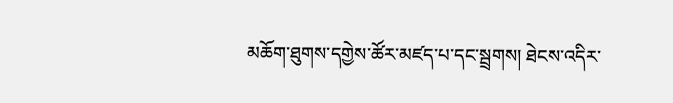མཆོག་ཐུགས་དགྱེས་ཚོར་མཛད་པ་དང་སྦྲགས། ཐེངས་འདིར་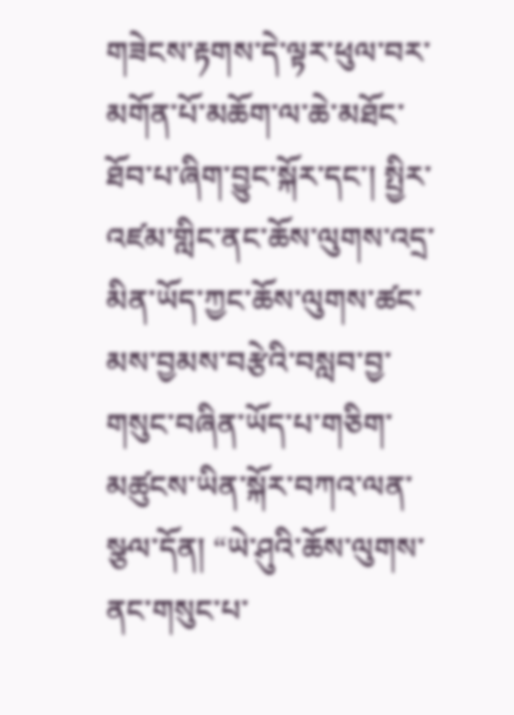གཟེངས་རྟགས་དེ་ལྟར་ཕུལ་བར་མགོན་པོ་མཆོག་ལ་ཆེ་མཐོང་ཐོབ་པ་ཞིག་བྱུང་སྐོར་དང་། སྤྱིར་འཛམ་གླིང་ནང་ཆོས་ལུགས་འདྲ་མིན་ཡོད་ཀྱང་ཆོས་ལུགས་ཚང་མས་བྱམས་བརྩེའི་བསླབ་བྱ་གསུང་བཞིན་ཡོད་པ་གཅིག་མཚུངས་ཡིན་སྐོར་བཀའ་ལན་སྩལ་དོན། “ཡེ་ཤུའི་ཆོས་ལུགས་ནང་གསུང་པ་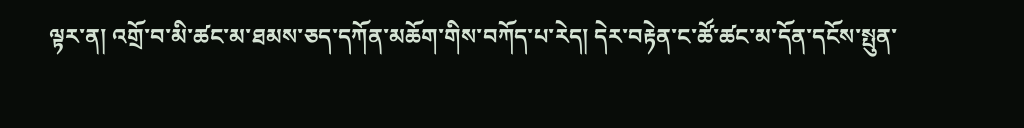ལྟར་ན། འགྲོ་བ་མི་ཚང་མ་ཐམས་ཅད་དཀོན་མཆོག་གིས་བཀོད་པ་རེད། དེར་བརྟེན་ང་ཚོ་ཚང་མ་དོན་དངོས་སྤུན་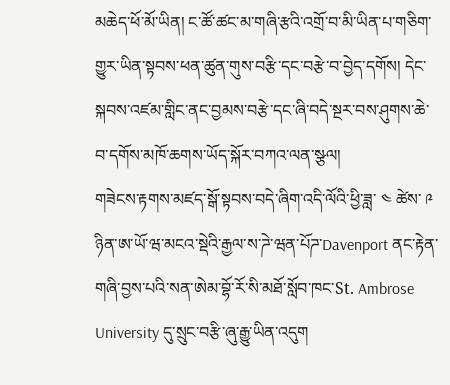མཆེད་ཕོ་མོ་ཡིན། ང་ཚོ་ཚང་མ་གཞི་རྩའི་འགྲོ་བ་མི་ཡིན་པ་གཅིག་གྱུར་ཡིན་སྟབས་ཕན་ཚུན་གུས་བརྩི་དང་བརྩེ་བ་བྱེད་དགོས། དེང་སྐབས་འཛམ་གླིང་ནང་བྱམས་བརྩེ་དང་ཞི་བདེ་སྔར་བས་ཤུགས་ཆེ་བ་དགོས་མཁོ་ཆགས་ཡོད་སྐོར་བཀའ་ལན་སྩལ།
གཟེངས་རྟགས་མཛད་སྒོ་སྟབས་བདེ་ཞིག་འདི་ལོའི་ཕྱི་ཟླ་ ༤ ཚེས་ ༩ ཉིན་ཨ་ཡོ་ཝ་མངའ་སྡེའི་རྒྱལ་ས་ཌེ་ཝན་པོཌ་Davenport ནང་རྟེན་གཞི་བྱས་པའི་སན་ཨེམ་བྷོ་རོ་སི་མཐོ་སློབ་ཁང་St. Ambrose University དུ་སྲུང་བརྩི་ཞུ་རྒྱུ་ཡིན་འདུག